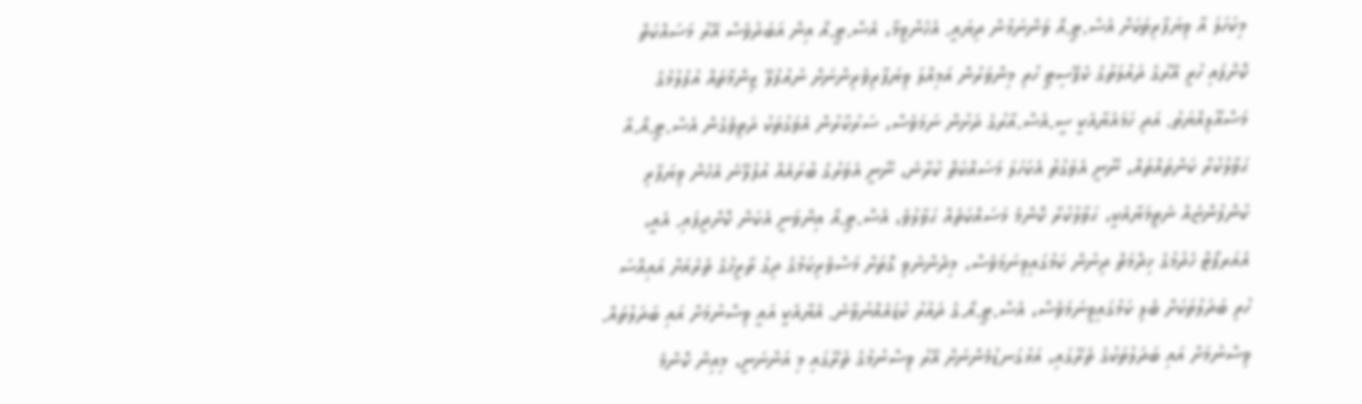މިކަހަލަ އާ ވިޔަފާރިތަކަށް އެސް.ޓީ.އޯ ވަންނަމުން ދިޔައީ. އެހެންވީމާ، އެސް.ޓީ.އޯ އިން އަބަދުވެސް އޭރު މަސައްކަތް ކޮށްފައި ހުރީ އޭރުގެ ދައުލަތުގެ ކެޕޭސިޓީ ހުރި މިންވަރުން އަމިއްލަ ވިޔަފާރިވެރިންނަށް ނުއުފުލޭ ޒިންމާތައް އުފުލުމުގެ މަސްއޫލިއްޔަތު. އަދި ހަމައެޔާއެކީ ސީ.އެސް.އާރުގެ ދަށުން ނަމަވެސް، ސަރުކާރުން އެވަގުތަކު ދަތިވެގެން އެސް.ޓީ.އޯ.އާ ޙަވާލުކުރާ ކަންތައްތައް، ނޫނީ އެވަގުތު އެކަހަލަ މަސައްކަތް ކުރާނެ، ނޫނީ އެވަރުގެ ބުރައެއް އުފުލޭނެ އެހެން ވިޔަފާރި ކުންފުންޏެއް ނެތީމަޔާއެކީ، ޙަވާލުކުރާ ކޮންމެ މަސައްކަތެއް ޙަވާލުވެ، އެސް.ޓީ.އޯ އިންވަނީ އެކަން ކޮށްދީފައި. އެއީ، އެއަރޕޯޓް ހެދުމުގެ ޚިދްމަތް ދިނުން ކަމުގައިވިނަމަވެސް، މިދެންނެވި ގޮތަށް މަސްވެރިކަމުގެ ދިގު ތާރީޚުގެ ތެރެއަށް އައިއްސަ ހުރި ބަދަލުތަކަށް ބެލި ކަމުގައިވީނަމަވެސް، އެސް.ޓީ.އޯ.ގެ ދައުރު ކުޑައެއްނުވާނެ. އެޔާއެކީ އައީ ވިސްނުމަށް އައި ބަދަލުތައް. ވިސްނުމަށް އައި ބަދަލުތަކުގެ ތެރޭގައި، އަޅުގަނޑުމެންނަށް އޭރު ވިސްނުމުގެ ތެރޭގައި މި އަންނަނީ، މިއިން ކޮންމެ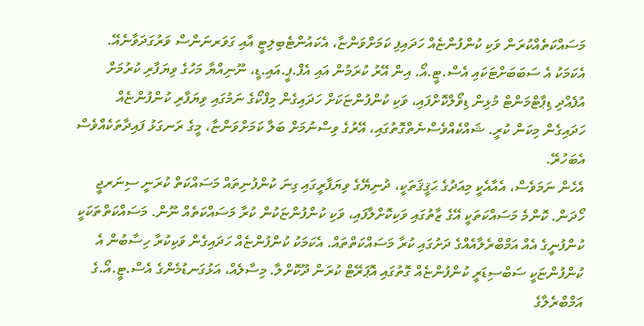މަސައްކަތެއްކުރަން ވަކި ކުންފުންޏެއް ހަދައިފި ކަމަށްވަންޏާ، އެކައުންޓެބިލިޓީ އާއި ގަވަރނަންސް ވަރުގަދަވާނެއޭ. އެކަމަކު އެ ސަބަބަށްޓަކައި އެސް.ޓީ.އޯ. އިން އޭރު ކުރަމުން އައި އެފް.ޕީ.އައި.ޑީ، ނޫނިއްޔާ މަހުގެ ވިޔަފާރި ކުރުމަށް އުފެއްދި ޑިޕާޓްމަންޓް މުޅިން ޑިވޯލްކޮށްފައި، ވަކި ކުންފުންޏަކަށް ހަދައިގެން މިފްކޯގެ ނަމުގައި ވިޔަފާރި ކުންފުންޏެއް ހަދައިގެން މިކަން ކުރީ. ޝައްކެއްވެސްނެތްގޮތުގައި، އޭރުގެ ވިސްނުމަށް ބަލާ ކަމަށްވަންޏާ، މީގެ ރަނގަޅު ފައިދާތަކެއްވެސް އެބަހުރޭ.
އެހެން ނަމަވެސް، އެއާއެކީ މިއަދުގެ ޙަޤީޤަތަކީ، ދުނިޔޭގެ ވިޔަފާރީގައި ގިނަ ކުންފުނިތައް މަސައްކަތް ކުރަނީ ސިނަރޖީ ހޯދަން. ކޮންމެ މަސައްކަތަކީ އޭގެ ޒާތުގައި ވަކިކޮށްލާފައި، ވަކި ކުންފުންޏަކުން ކުރާ މަސައްކަތެއް ނޫން. މަސައްކަތްތަކަކީ ކުންފުނީގެ އެއް އަމްބްރެލާއެއްގެ ދަށުގައި ކުރާ މަސައްކަތްތައް. އެކަމަކު ކުންފުންޏެއް ހަދައިގެން ވަކިކުރާ ހިސާބުން އެ ކުންފުންޏަކީ ސަބްސިޑަރީ ކުންފުންޏެއް ގޮތުގައި އޮޕަރޭޓް ކުރަން ދޫކޮށްލާ. މިސާލެއް، އަޅުގަނޑުމެންގެ އެސް.ޓީ.އޯ.ގެ އަމްބްރެލާގެ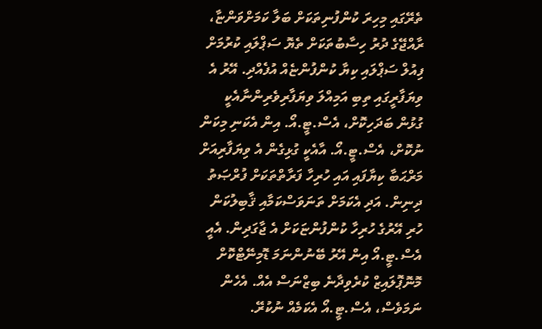ތެރޭގައި މިހިރަ ކުންފުނިތަކަށް ބަލާ ކަމަށްވަންޏާ، ރާއްޖޭގެ ދުރު ހިސާބުތަކަށް ތެޔޮ ސަޕްލައި ކުރުމަށް ފިއުލް ސަޕްލައި ކިޔާ ކުންފުންޏެއް އުފެއްދި. އޭރު އެ ވިޔަފާރީގައި ތިބި އަމިއްލަ ވިޔަފާރިވެރިންނާއެކީ ގުޅުން ބަދަހިކޮށް، އެސް.ޓީ.އޯ. އިން އެކަނި މިކަން ނުކޮށް، އެސް.ޓީ.އޯ. އާއެކީ ގުޅިގެން އެ ވިޔަފާރިއަށް މަރްޙަބާ ކިޔާފައި އައި ހުރިހާ ފަރާތްތަކަށް ފުރްޞަތު ދިނިން. އަދި އެކަމަށް ތަނަވަސްކަމާއި ޤާބިލުކަން ހުރި އޭރުގެ ހުރިހާ ކުންފުންޏަކަށް އެ ޖާގަދިން. އެއީ އެސް.ޓީ.އޯ އިން އޭރު ބޭނުންނަމަ ޑޮމިނޭޓްކޮށް މޮނޮޕޮލައިޒް ކުރެވިދާނެ ބިޒްނަސް އެއް. އެހެން ނަމަވެސް، އެސް.ޓީ.އޯ އެކަމެއް ނުކުރޭ.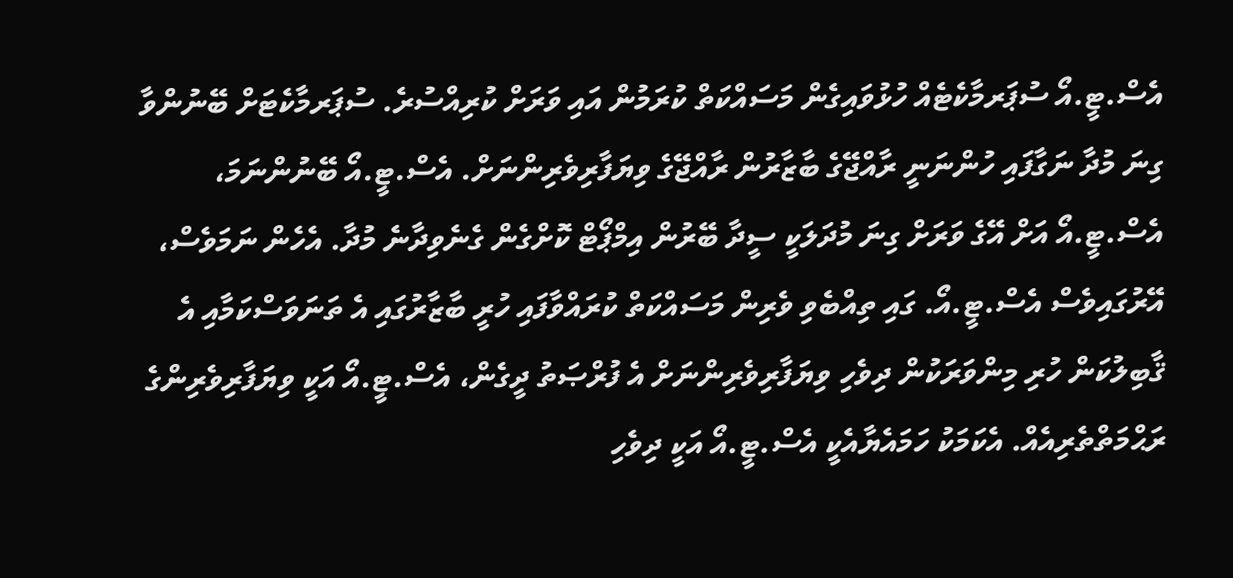އެސް.ޓީ.އޯ ސުޕަރމާކެޓެއް ހުޅުވައިގެން މަސައްކަތް ކުރަމުން އައި ވަރަށް ކުރިއްސުރެ. ސުޕަރމާކެޓަށް ބޭނުންވާ ގިނަ މުދާ ނަގާފައި ހުންނަނީ ރާއްޖޭގެ ބާޒާރުން ރާއްޖޭގެ ވިޔަފާރިވެރިންނަށް. އެސް.ޓީ.އޯ ބޭނުންނަމަ، އެސް.ޓީ.އޯ އަށް އޭގެ ވަރަށް ގިނަ މުދަލަކީ ސީދާ ބޭރުން އިމްޕޯޓް ކޮށްގެން ގެނެވިދާނެ މުދާ. އެހެން ނަމަވެސް، އޭރުގައިވެސް އެސް.ޓީ.އޯ. ގައި ތިއްބެވި ވެރިން މަސައްކަތް ކުރައްވާފައި ހުރީ ބާޒާރުގައި އެ ތަނަވަސްކަމާއި އެ ޤާބިލުކަން ހުރި މިންވަރަކުން ދިވެހި ވިޔަފާރިވެރިންނަށް އެ ފުރްޞަތު ދީގެން، އެސް.ޓީ.އޯ އަކީ ވިޔަފާރިވެރިންގެ ރަޙްމަތްތެރިއެއް. އެކަމަކު ހަމައެޔާއެކީ އެސް.ޓީ.އޯ އަކީ ދިވެހި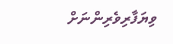ވިޔަފާރިވެރިންނަށް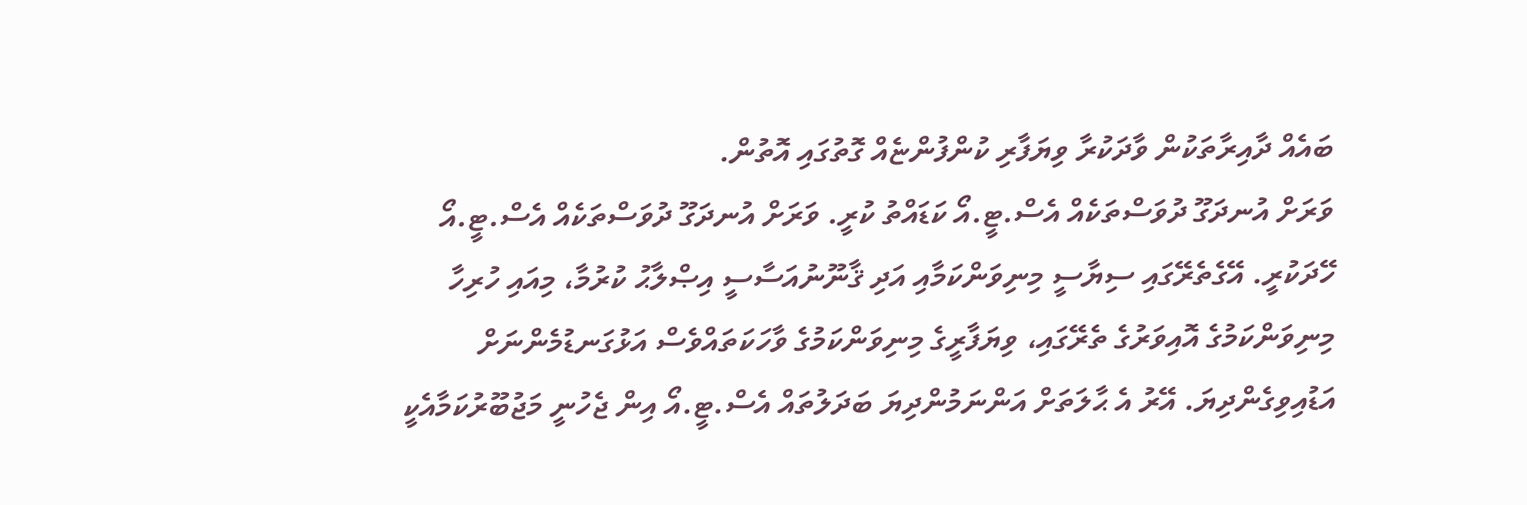ބައެއް ދާއިރާތަކުން ވާދަކުރާ ވިޔަފާރި ކުންފުންޏެއް ގޮތުގައި އޮތުން.
ވަރަށް އުނދަގޫ ދުވަސްތަކެއް އެސް.ޓީ.އޯ ކަޑައްތު ކުރީ. ވަރަށް އުނދަގޫ ދުވަސްތަކެއް އެސް.ޓީ.އޯ ހޭދަކުރީ. އޭގެތެރޭގައި ސިޔާސީ މިނިވަންކަމާއި އަދި ޤާނޫނުއަސާސީ އިޞްލާޙު ކުރުމާ، މިއައި ހުރިހާ މިނިވަންކަމުގެ އޮއިވަރުގެ ތެރޭގައި، ވިޔަފާރީގެ މިނިވަންކަމުގެ ވާހަކަތައްވެސް އަޅުގަނޑުމެންނަށް އަޑުއިވިގެންދިޔަ. އޭރު އެ ޙާލަތަށް އަންނަމުންދިޔަ ބަދަލުތައް އެސް.ޓީ.އޯ އިން ޖެހުނީ މަޖުބޫރުކަމާއެކީ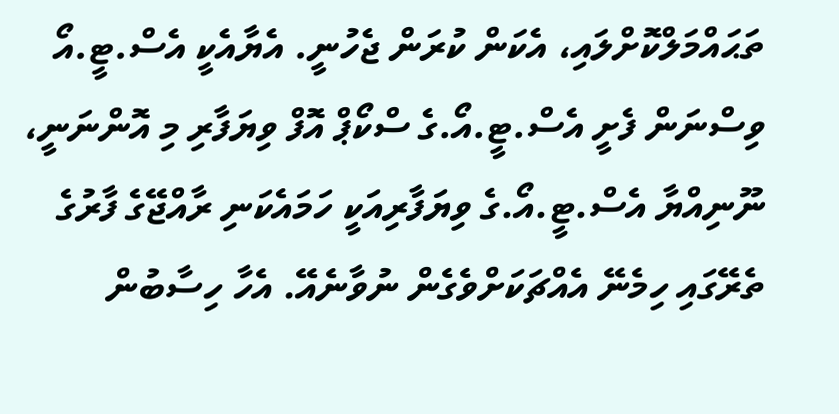ތަޙައްމަލްކޮށްލައި، އެކަން ކުރަން ޖެހުނީ. އެޔާއެކީ އެސް.ޓީ.އޯ ވިސްނަން ފެށީ އެސް.ޓީ.އޯ.ގެ ސްކޯޕް އޮފް ވިޔަފާރި މި އޮންނަނީ، ނޫނިއްޔާ އެސް.ޓީ.އޯ.ގެ ވިޔަފާރިއަކީ ހަމައެކަނި ރާއްޖޭގެ ފާރުގެ ތެރޭގައި ހިމެނޭ އެއްޗަކަށްވެގެން ނުވާނެއޭ. އެހާ ހިސާބުން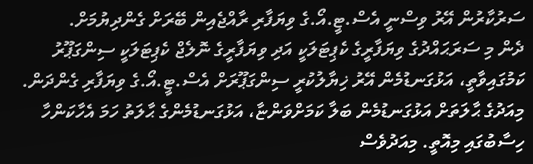ސަރުކާރުން އޭރު ވިސްނީ އެސް.ޓީ.އޯ.ގެ ވިޔަފާރި ރާއްޖެއިން ބޭރަށް ގެންދިޔުމަށް.
ދެން މި ސަރަޙައްދުގެ ވިޔަފާރީގެ ކެޕިޓަލަކީ އަދި ވިޔަފާރީގެ ނޮލެޖް ކެޕިޓަލަކީ ސިންގަޕޫރު ކަމުގައިވާތީ، އަޅުގަނޑުމެން އޭރު ޚިޔާލުކުރީ ސިންގަޕޫރަށް އެސް.ޓީ.އޯ.ގެ ވިޔަފާރި ގެންދަން. މިއަދުގެ ޙާލަތަށް އަޅުގަނޑުމެން ބަލާ ކަމަށްވަންޏާ، އަޅުގަނޑުމެންގެ ޙާލަތު ހަމަ އެހާކަންހާ ހިސާބުގައި މިއޮތީ. މިއަދުވެސް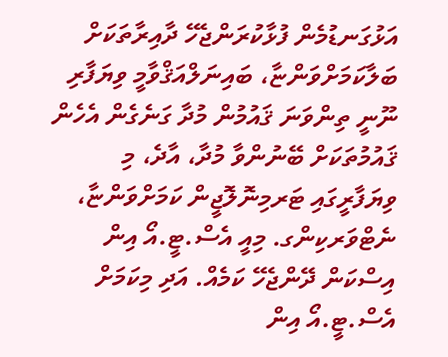އަޅުގަނޑުމެން ފުޅާކުރަންޖެހޭ ދާއިރާތަކަށް ބަލާކަމަށްވަންޏާ، ބައިނަލްއަޤްވާމީ ވިޔަފާރި ނޫނީ ތިންވަނަ ޤައުމުން މުދާ ގަނެގެން އެހެން ޤައުމުތަކަށް ބޭނުންވާ މުދާ، އާދެ، މި ވިޔަފާރީގައި ޓަރމިނޮލޮޖީން ކަމަށްވަންޏާ، ނެޓްވަރކިންގ. މިއީ އެސް.ޓީ.އޯ އިން އިސްކަން ދޭންޖެހޭ ކަމެއް. އަދި މިކަމަށް އެސް.ޓީ.އޯ އިން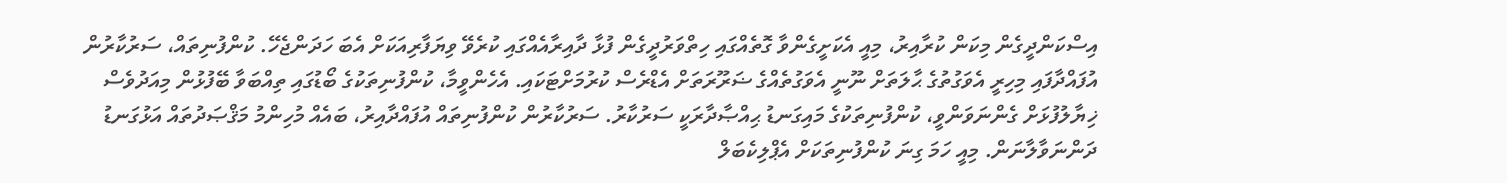އިސްކަންދީގެން މިކަން ކުރާއިރު، މިއީ އެކަށީގެންވާ ގޮތެއްގައި ހިތްވަރުދީގެން ފުޅާ ދާއިރާއެއްގައި ކުރެވޭ ވިޔަފާރިއަކަށް އެބަ ހަދަންޖެހޭ. ކުންފުނިތައް، ސަރުކާރުން އުފައްދާފައި މިހިރީ އެވަގުތުގެ ޙާލަތަށް ނޫނީ އެވަގުތެއްގެ ޟަރޫރަތަށް އެޑްރެސް ކުރުމަށްޓަކައި. އެހެންވީމާ، ކުންފުނިތަކުގެ ބޯޑުގައި ތިއްބަވާ ބޭފުޅުން މިއަދުވެސް ޚިޔާލުފުޅަށް ގެންނަވަންވީ، ކުންފުނިތަކުގެ މައިގަނޑު ޙިއްޞާދާރަކީ ސަރުކާރު. ސަރުކާރުން ކުންފުނިތައް އުފައްދާއިރު، ބައެއް މުހިންމު މަޤްޞަދުތައް އަޅުގަނޑު ދަންނަވާލާނަން. މިއީ ހަމަ ގިނަ ކުންފުނިތަކަށް އެޕްލިކެބަލް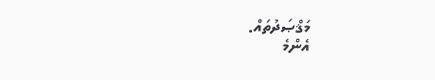މަޤްޞަދުތައް.
އެންމެ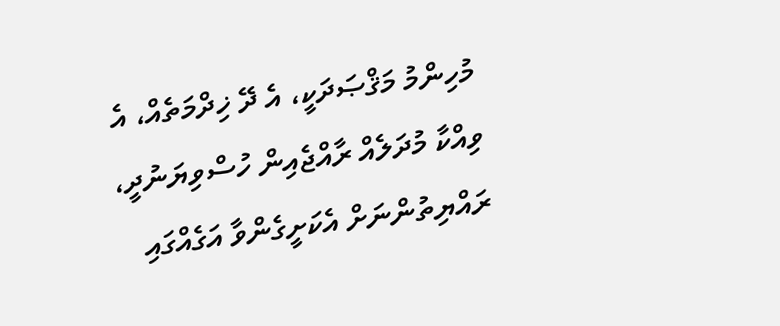މުހިންމު މަޤްޞަދަކީ، އެ ދޭ ޚިދްމަތެއް، އެ ވިއްކާ މުދަލެއް ރާއްޖެއިން ހުސްވިޔަނުދީ، ރައްޔިތުންނަށް އެކަށީގެންވާ އަގެއްގައި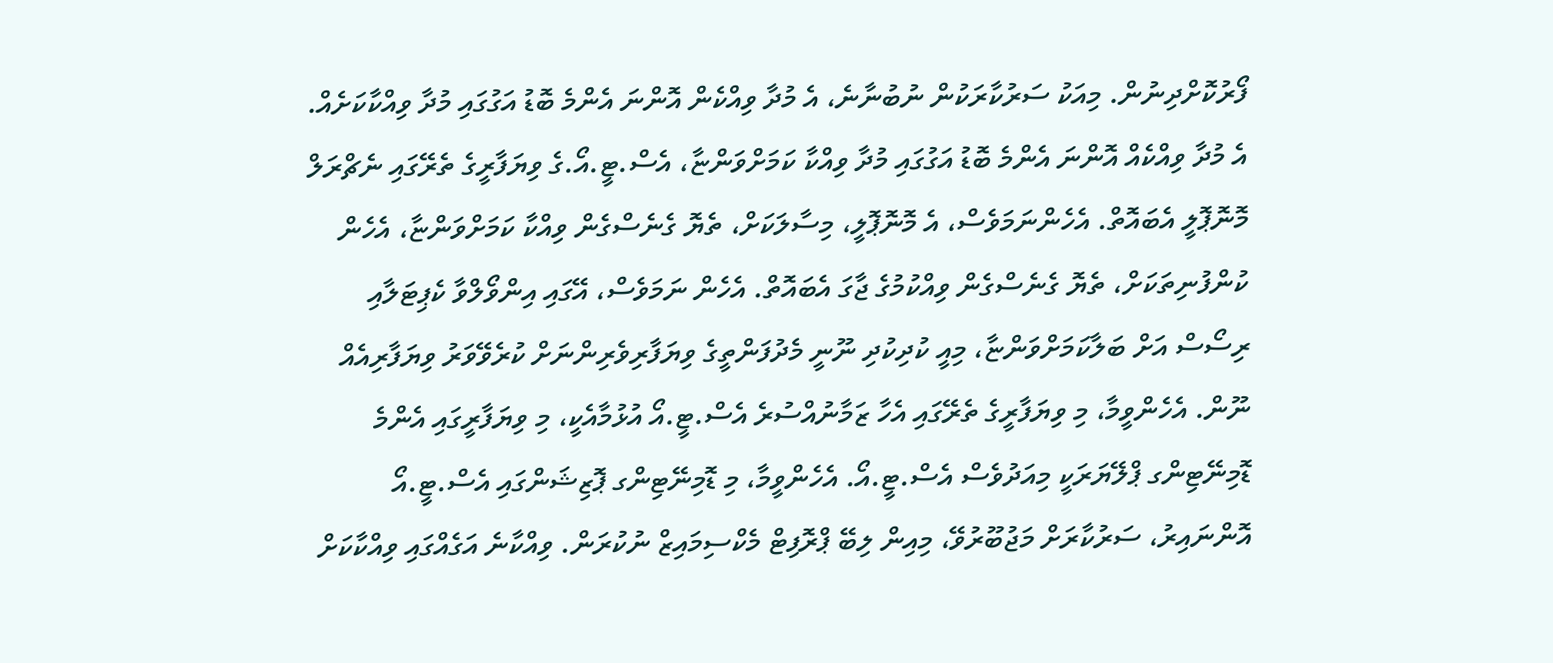ފޯރުކޮށްދިނުން. މިއަކު ސަރުކާރަކުން ނުބުނާނެ، އެ މުދާ ވިއްކެން އޮންނަ އެންމެ ބޮޑު އަގުގައި މުދާ ވިއްކާކަށެއް. އެ މުދާ ވިއްކެއް އޮންނަ އެންމެ ބޮޑު އަގުގައި މުދާ ވިއްކާ ކަމަށްވަންޏާ، އެސް.ޓީ.އޯ.ގެ ވިޔަފާރީގެ ތެރޭގައި ނެޗްރަލް މޮނޮޕޮލީ އެބައޮތް. އެހެންނަމަވެސް، އެ މޮނޮޕޮލީ، މިސާލަކަށް، ތެޔޮ ގެނެސްގެން ވިއްކާ ކަމަށްވަންޏާ، އެހެން ކުންފުނިތަކަށް، ތެޔޮ ގެނެސްގެން ވިއްކުމުގެ ޖާގަ އެބައޮތް. އެހެން ނަމަވެސް، އޭގައި އިންވޯލްވާ ކެޕިޓަލާއި ރިސޯސް އަށް ބަލާކަމަށްވަންޏާ، މިއީ ކުދިކުދި ނޫނީ މެދުފަންތީގެ ވިޔަފާރިވެރިންނަށް ކުރެވޭވަރު ވިޔަފާރިއެއް ނޫން. އެހެންވީމާ، މި ވިޔަފާރީގެ ތެރޭގައި އެހާ ޒަމާނުއްސުރެ އެސް.ޓީ.އޯ އުޅުމާއެކީ، މި ވިޔަފާރީގައި އެންމެ ޑޮމިނޭޓިންގ ޕްލޭޔަރަކީ މިއަދުވެސް އެސް.ޓީ.އޯ. އެހެންވީމާ، މި ޑޮމިނޭޓިންގ ޕޮޒިޝަންގައި އެސް.ޓީ.އޯ އޮންނައިރު، ސަރުކާރަށް މަޖުބޫރުވޭ، މިއިން ލިބޭ ޕްރޮފިޓް މެކްސިމައިޒް ނުކުރަން. ވިއްކާނެ އަގެއްގައި ވިއްކާކަށް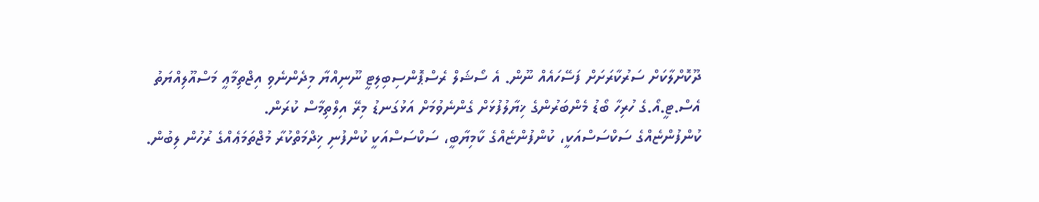ދޫކޮށްލާކަށް ސަރުކާރަށަށް ފަސޭހައެއް ނޫން. އެ ސޯޝަލް ރެސްޕޮންސިބިލިޓީ ނޫނިއްޔާ މިދެންނެވި އިޖްތިމާޢީ މަސްއޫލިއްޔަތު އެސް.ޓީ.އޯ.ގެ ހުރިހާ ބޯޑު މެންބަރުންގެ ޚިޔާލުފުޅަށް ގެންނެވުމަށް އަޅުގަނޑު މިރޭ އިލްތިމާސް ކުރަން.
ކުންފުންޏެއްގެ ސަކްސަސްއަކީ، ކުންފުންޏެއްގެ ކާމިޔާބީ، ސަކްސަސްއަކީ ކުންފުނި ޚިދްމަތްކުރާ މުޖްތަމަޢެއްގެ ރުހުން ލިބުން.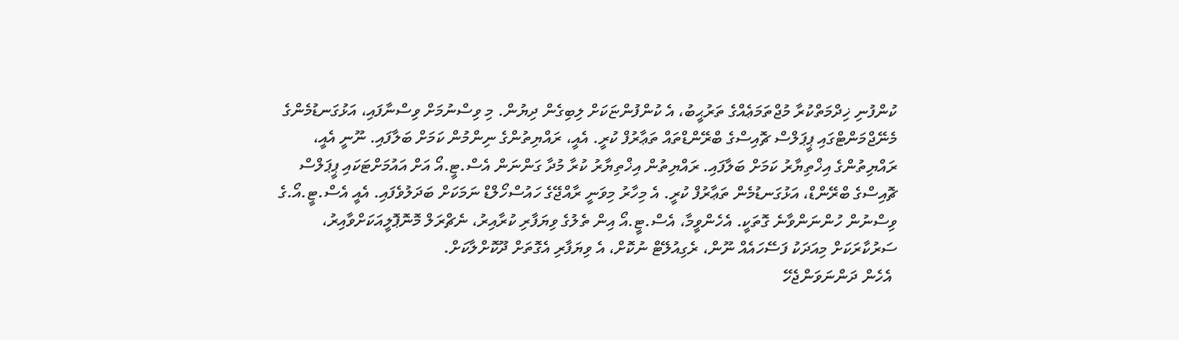ކުންފުނި ޚިދްމަތްކުރާ މުޖްތަމަޢެއްގެ ތަރުޙީބު، އެ ކުންފުންޏަކަށް ލިބިގެން ދިޔުން. މި ވިސްނުމަށް ވިސްނާފައި، އަޅުގަނޑުމެންގެ މެނޭޖްމަންޓްގައި ޕީޕަލްސް ޗޮއިސްގެ ބްރޭންޑްތައް ތަޢާރުފް ކުރީ. އެއީ، ރައްޔިތުންގެ ނިންމުން ކަމަށް ބަލާފައި. ނޫނީ އެއީ، ރައްޔިތުންގެ އިޚްތިޔާރު ކަމަށް ބަލާފައި. ރައްޔިތުން އިޚްތިޔާރު ކުރާ މުދާ ގަންނަން އެސް.ޓީ.އޯ އަށް އައުމަށްޓަކައި ޕީޕަލްސް ޗޮއިސްގެ ބްރޭންޑް، އަޅުގަނޑުމެން ތަޢާރުފް ކުރީ. އެ މިހާރު މިވަނީ ރާއްޖޭގެ ހައުސްހޯލްޑް ނަމަކަށް ބަދަލުވެފައި. އެއީ އެސް.ޓީ.އޯ.ގެ ވިސްނުން ހުންނަންވާނެ ގޮތަކީ. އެހެންވީމާ، އެސް.ޓީ.އޯ އިން ތެލުގެ ވިޔަފާރި ކުރާއިރު، ނެޗްރަލް މޮނޮޕޮލީއަކަށްވާއިރު، ސަރުކާރަކަށް މިއަދަކު ފަސޭހައެއް ނޫން، ރެގިއުލޭޓް ނުކޮށް، އެ ވިޔަފާރި އެގޮތަށް ދޫކޮށްލާކަށް.
 އެހެން ދަންނަވަންޖެހޭ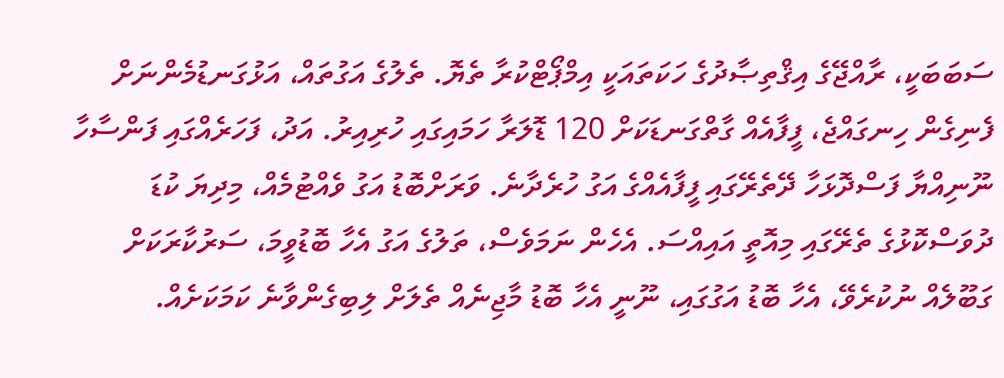ސަބަބަކީ، ރާއްޖޭގެ އިޤްތިޞާދުގެ ހަކަތައަކީ އިމްޕޯޓްކުރާ ތެޔޮ. ތެލުގެ އަގުތައް، އަޅުގަނޑުމެންނަށް ފެނިގެން ހިނގައްޖެ، ފީފާއެއް ގާތްގަނޑަކަށް 120 ޑޮލަރާ ހަމައިގައި ހުރިއިރު. އަދު، ފަހަރެއްގައި ފަންސާހާ ނޫނިއްޔާ ފަސްދޮޅަހާ ދޭތެރޭގައި ފީފާއެއްގެ އަގު ހުރެދާނެ. ވަރަށްބޮޑު އަގު ވެއްޓުމެއް، މިދިޔަ ކުޑަ ދުވަސްކޮޅުގެ ތެރޭގައި މިއޮތީ އައިއްސަ. އެހެން ނަމަވެސް، ތަލުގެ އަގު އެހާ ބޮޑުވީމަ، ސަރުކާރަކަށް ގަބޫލެއް ނުކުރެވޭ، އެހާ ބޮޑު އަގުގައި، ނޫނީ އެހާ ބޮޑު މާޖިނެއް ތެލަށް ލިބިގެންވާނެ ކަމަކަށެއް.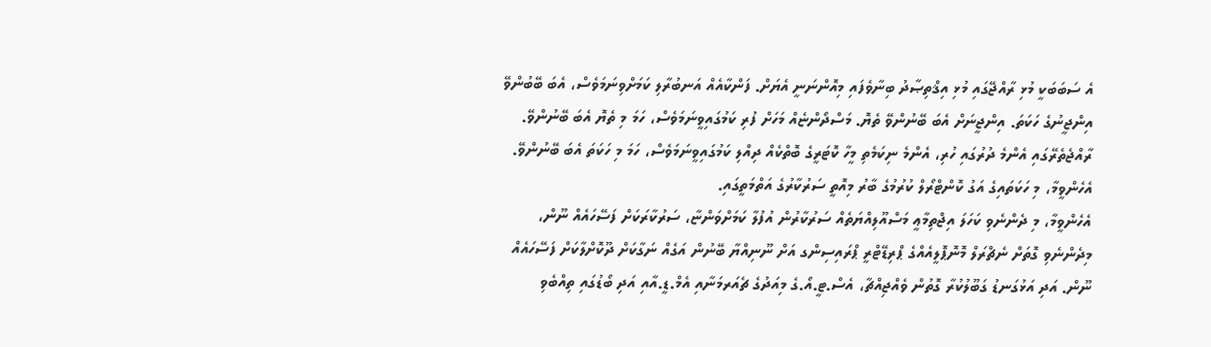އެ ސަބަބަކީ މުޅި ރާއްޖޭގައި މުޅި އިޤްތިޞާދު ބިނާވެފައި މިއޮންނަނީ އެޔަށް. ފަންކާއެއް އަނބުރާލި ކަމަށްވިނަމަވެސް، އެބަ ބޭބުންވޭ އިންޖީނުގެ ހަކަތަ. އިންޖީނަށް އެބަ ބޭނުންވޭ ތެޔޮ. މަސްދޯންޏެއް މަހަށް ފުރި ކަމުގައިވީނަމަވެސް، ހަމަ މި ތެޔޮ އެބަ ބޭނުންވޭ. ރާއްޖެތެރޭގައި އެންމެ ދުރުގައި ހުރި، އެންމެ ނިކަމެތި މީހާ ކޮޓަރީގެ ބޮތްކެއް ދިއްލި ކަމުގައިވީނަމަވެސް، ހަމަ މި ހަކަތަ އެބަ ބޭނުންވޭ. އެހެންވީމާ، މި ހަކަތައިގެ އަގު ކޮންޓްރޯލް ކުރުމުގެ ބާރު މިއޮތީ ސަރުކާރުގެ އަތްމަތީގައި.
އެހެންވީމާ، މި ދެންނެވި ކަހަލަ އިޖްތިމާޢީ މަސްއޫލިއްޔަތެއް ސަރުކާރުން އުފުލާ ކަމަށްވަންޏާ، ސަރުކާރަކަށް ފަސޭހައެއް ނޫން، މިދެންނެވި ގޮތަށް ނެޗްރަލް މޮނޮޕޮލީއެއްގެ ޕްރިޑޭޓްރީ ޕްރައިސިންގ އަށް ނޫނިއްޔާ ބޭނުން އަގެއް ނަގާކަށް ދޫކޮށްލާކަށް ފަސޭހައެއް ނޫން. އަދި އަޅުގަނޑު ގަބޫލުކުރާ ގޮތުން ވެއްޖިއްޗާ، އެސް.ޓީ.އޯ.ގެ މިއަދުގެ ޗެއަރމަނާއި އެމް.ޑީ.އާއި އަދި ބޯޑުގައި ތިއްބެވި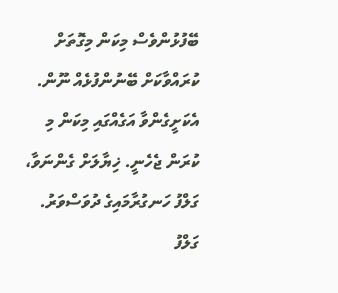ބޭފުޅުންވެސް މިކަން މިގޮތަށް ކުރައްވާކަށް ބޭނުންފުޅެއް ނޫން. އެކަށީގެންވާ އަގެއްގައި މިކަން މި ކުރަން ޖެހެނީ. ޚިޔާލަށް ގެންނަވާ، ގަލްފު ހަނގުރާމައިގެ ދުވަސްވަރު. ގަލްފު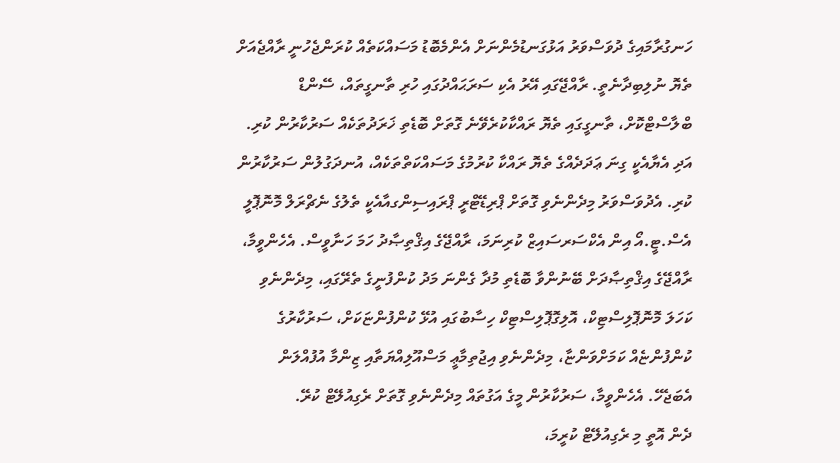ހަނގުރާމައިގެ ދުވަސްވަރު އަޅުގަނޑުމެންނަށް އެންމެބޮޑު މަސައްކަތެއް ކުރަންޖެހުނީ ރާއްޖެއަށް ތެޔޮ ނުލިބިދާނެތީ. ރާއްޖޭގައި އޭރު އެކި ސަރަޙައްދުގައި ހުރި ތާނގީތައް، ސޭންޑް ބްލާސްޓްކޮށް، ތާނގީގައި ތެޔޮ ރައްކާކުރެވޭނެ ގޮތަށް ބޮޑެތި ޚަރަދުތަކެއް ސަރުކާރުން ކުރި. އަދި އެޔާއެކީ ގިނަ ޢަދަދެއްގެ ތެޔޮ ރައްކާ ކުރުމުގެ މަސައްކަތްތަކެއް، އުނދަގުލުން ސަރުކާރުން ކުރި. އެދުވަސްވަރު މިދެންނެވި ގޮތަށް ޕްރިޑޭޓްރީ ޕްރައިސިންގއާއެކީ ތެލުގެ ނެޗްރަލް މޮނޮޕޮލީ އެސް.ޓީ.އޯ އިން އެކްސަރސައިޒް ކުރިނަމަ، ރާއްޖޭގެ އިޤްތިޞާދު ހަމަ ހަނާވީސް. އެހެންވީމާ، ރާއްޖޭގެ އިޤްތިޞާދަށް ބޭނުންވާ ބޮޑެތި މުދާ ގެންނަ މަދު ކުންފުނީގެ ތެރޭގައި، މިދެންނެވި ކަހަލަ މޮނޮޕޮލިސްޓިކް، އޮލިގޮޕޮލިސްޓިކް ހިސާބުގައި އުޅޭ ކުންފުންޏަކަށް، ސަރުކާރުގެ ކުންފުންޏެއް ކަމަށްވަންޏާ، މިދެންނެވި އިޖުތިމާޢީ މަސްއޫލިއްޔަތާއި ޒިންމާ އުފުއްލަން އެބަޖެހޭ. އެހެންވީމާ، ސަރުކާރުން މީގެ އަގުތައް މިދެންނެވި ގޮތަށް ރެގިއުލޭޓް ކުރޭ.
ދެން އޮތީ މި ރެގިއުލޭޓް ކުރީމަ،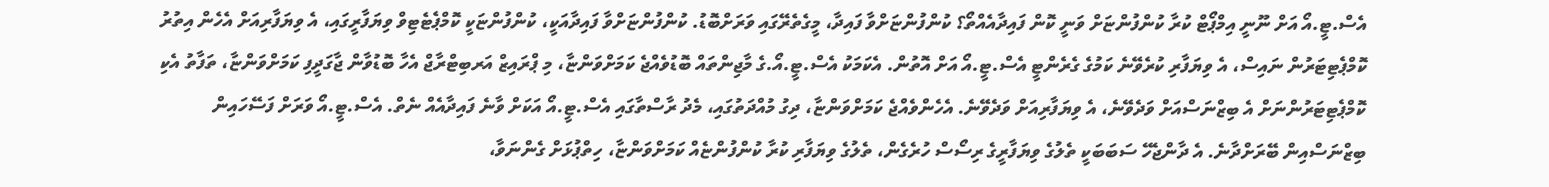އެސް.ޓީ.އޯ އަށް ނޫނީ އިމްޕޯޓް ކުރާ ކުންފުންޏަށް ވަނީ ކޮން ފައިދާއެއްތޯ؟ ކުންފުންޏަށްވާ ފައިދާ، މީގެތެރޭގައި ވަރަށްބޮޑު. ކުންފުންޏަށްވާ ފައިދާއަކީ، ކުންފުންޏަކީ ކޮމްޕެޓެޓިވް ވިޔަފާރީގައި، އެ ވިޔަފާރިއަށް އެހެން އިތުރު ކޮމްޕެޓިޓަރުން ނައިސް، އެ ވިޔަފާރި ކުރެވޭނެ ކަމުގެ ގެރެންޓީ އެސް.ޓީ.އޯ އަށް އޮތުން. އެކަމަކު އެސް.ޓީ.އޯ.ގެ މާޖިންތައް ބޮޑުވެއްޖެ ކަމަށްވަންޏާ، މި ޕްރައިޒް އަރބިޓްރާޖް އެހާ ބޮޑުވާން ޖާގަދީފި ކަމަށްވަންޏާ، ތަފާތު އެކި ކޮމްޕެޓިޓަރުންނަށް އެ ބިޒްނަސްއަށް ވަދެވޭނެ، އެ ވިޔަފާރިއަށް ވަދެވޭނެ. އެހެންވެއްޖެ ކަމަށްވަންޏާ، ދިގު މުއްދަތުގައި، މެދު ރާސްތާގައި އެސް.ޓީ.އޯ އަކަށް ވާނެ ފައިދާއެއް ނެތް. އެސް.ޓީ.އޯ ވަރަށް ފަސޭހައިން ބިޒްނަސްއިން ބޭރަށްދާނެ. އެ ދާންޖެހޭ ސަބަބަކީ ތެލުގެ ވިޔަފާރީގެ ރިސޯސް ހުރެގެން، ތެލުގެ ވިޔަފާރި ކުރާ ކުންފުންޏެއް ކަމަށްވަންޏާ، ހިތްޕުޅަށް ގެންނަވާ،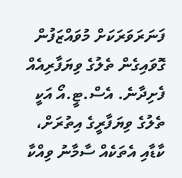ފަނަރަވަރަކަށް މުވައްޒަފުން ގޮވައިގެން ތެލުގެ ވިޔަފާރިއެއް ފެށިދާނެ. އެސް.ޓީ.އޯ އަކީ ތެލުގެ ވިޔަފާރީގެ އިތުރަށް، ކާޑާއި އެތަކެއް ސާމާނު ވިއްކާ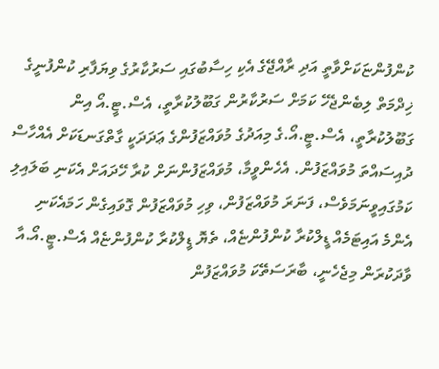ކުންފުންޏަކަށްވާތީ އަދި ރާއްޖޭގެ އެކި ހިސާބުގައި ސަރުކާރުގެ ވިޔަފާރި ކުންފުނީގެ ޚިދްމަތް ލިބެންޖެހޭ ކަމަށް ސަރުކާރުން ގަބޫލުކުރާތީ، އެސް.ޓީ.އޯ އިން ގަބޫލުކުރާތީ، އެސް.ޓީ.އޯ.ގެ މިއަދުގެ މުވައްޒަފުންގެ ޢަދަދަކީ ގާތްގަނޑަކަށް އެއްހާސް ދުއިސައްތަ މުވައްޒަފުން. އެހެންވީމާ، މުވައްޒަފުންނަށް ކުރާ ހޭދައަށް އެކަނި ބަލައިލި ކަމުގައިވީނަމަވެސް، ފަނަރަ މުވައްޒަފުން، ވިހި މުވައްޒަފުން ގޮވައިގެން ހަމައެކަނި އެންމެ އައިޓަމެއް ޑީލްކުރާ ކުންފުންޏެއް، ތެޔޮ ޑީލްކުރާ ކުންފުންޏެއް އެސް.ޓީ.އޯ.އާ ވާދަކުރަން މިޖެހެނީ، ބާރަސަތޭކަ މުވައްޒަފުން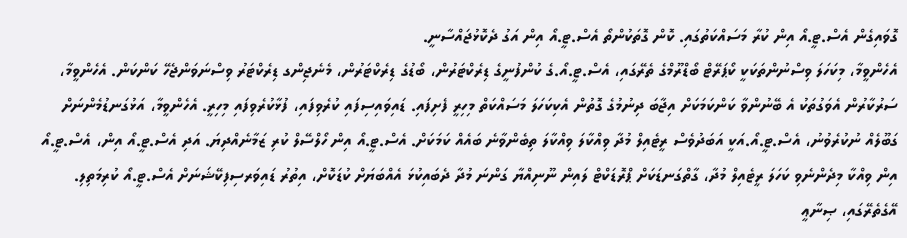ގޮވައިގެން އެސް.ޓީ.އޯ އިން ކުރާ މަސައްކަތުގައި. ކޮން ގޮތަކުންތޯ އެސް.ޓީ.އޯ އިން އަގު ދެކޮޅުޖައްސާނީ.
އެހެންވީމާ، މިކަހަލަ ވިސްނުންތަކަކީ ކޯޕަރޭޓް ބޯޑްރޫމްގެ ތެރޭގައި، އެސް.ޓީ.އޯ.ގެ ކުންފުނީގެ ޑިރެކްޓަރުން، ބޯޑުގެ ޑިރެކްޓަރުން، މެނެޖިންގ ޑިރެކްޓަރު ވިސްނަވަންޖެހޭ ކަންކަން. އެހެންވީމާ، ސަރުކާރުން އެވަގުތަކު އެ ބޭނުންވާ ކަންކަމަކަށް އިޖާބަ ދިނުމުގެ ގޮތުން އެކިކަހަލަ މަސައްކަތް މިހިރީ ފެށިފައި. ޑައިވައިސިފައި ކުރެވިފައި، ފުޅާކުރެވިފައި މިހިރީ. އެހެންވީމާ، އަޅުގަނޑުމެންނަށް ގަބޫލެއް ނުކުރެވުނު، އެސް.ޓީ.އޯ.އަކީ އަބަދުވެސް ރީޓެއިލް މުދާ ވިއްކާލަ ވިއްކާލަ ތިބެންވާނެ ބައެއް ކަމަކަށް. އެސް.ޓީ.އޯ އިން ހޯލްސޭލް ކުރި ޒަމާނެއްދިޔަ. އަދި އެސް.ޓީ.އޯ އިން، އެސް.ޓީ.އޯ އިން ވިއްކާ މިދެންނެވި ކަހަލަ ރީޓެއިލް މުދާ، ގާތްގަނޑަކަށް ޕްރޮޑަކްޓް ލައިން ނޫނިއްޔާ ގަންނަ މުދާ ދެބައިކުޅަ އެއްބަޔަށް ކުޑަކޮށް، އިތުރު ޑައިވަރސިފިކޭޝަނަށް އެސް.ޓީ.އޯ ކުރިމަތިލި. އޭގެތެރޭގައި، ޞިނާޢީ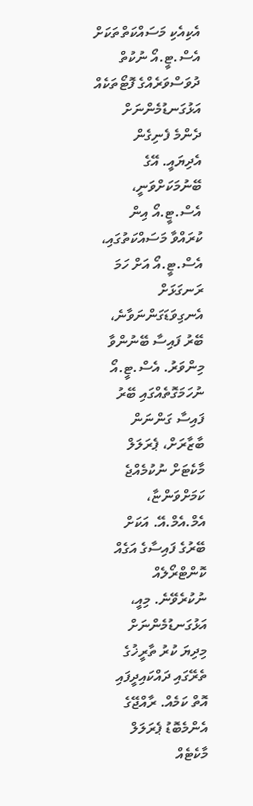އެކިއެކި މަސައްކަތްތަކަށް އެސް.ޓީ.އޯ ނުކުތް ދުވަސްވަރެއްގެ ފޮޓޯތަކެއް އަޅުގަނޑުމެންނަށް ދެންމެ ފެނިގެން އެދިޔައީ. އޭގެ ބޭނުމަކަށްވަނީ، އެސް.ޓީ.އޯ އިން ކުރައްވާ މަސައްކަތުގައި، އެސް.ޓީ.އޯ އަށް ހަމަ ރަނގަޅަށް އެނގިވަޑަގަންނަވާނެ، ބޭރު ފައިސާ ބޭނުންވާ މިންވަރު. އެސް.ޓީ.އޯ ނުހަމަގޮތެއްގައި ބޭރު ފައިސާ ގަންނަން ބާޒާރަށް، ޕެރަލަލް މާކެޓަށް ނުކުމެއްޖެ ކަމަށްވަންޏާ، އެމް.އެމް.އޭ. އަކަށް ބޭރުގެ ފައިސާގެ އަގެއް ކޮންޓްރޯލެއް ނުކުރެވޭނެ. މިއީ، އަޅުގަނޑުމެންނަށް މިދިޔަ ކުރު ތާރީޚުގެ ތެރޭގައި ދައްކައިދީފައި އޮތް ކަމެއް. ރާއްޖޭގެ އެންމެބޮޑު ޕެރަލަލް މާކެޓެއް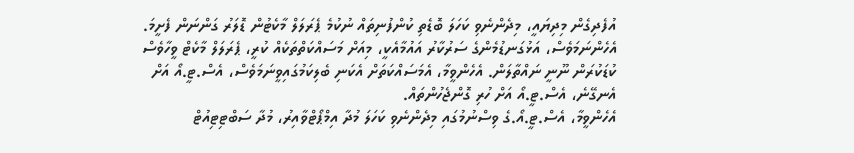އުފެދިގެން މިދިޔައީ، މިދެންނެވި ކަހަލަ ބޮޑެތި ކުންފުނިތައް ނުކުމެ ޕެރަލަލް މާކެޓުން ޑޮލަރު ގަންނަން ފެށީމަ. އެހެންނަމަވެސް، އަޅުގަނޑުމެންގެ ސަރުކާރު އައުމާއެކީ، މިއަށް މަސައްކަތްތަކެއް ކުރީ، ޕެރަލަލް މާކެޓް ވީހާވެސް ކުޑަކުރަން ނޫނީ ނައްތާލަން. އެހެންވީމާ، އެމަސައްކަތަށް އެކަނި ބެލިކަމުގައިވީނަމަވެސް، އެސް.ޓީ.އޯ އަށް އެނގޭނެ، އެސް.ޓީ.އޯ އަށް ހުރި ގޮންޖެހުންތައް.
އެހެންވީމާ، އެސް.ޓީ.އޯ.ގެ ވިސްނުމުގައި މިދެންނެވި ކަހަލަ މުދާ އިމްޕޯޓްވާއިރު، މުދާ ސަބްޓިޓިއުޓް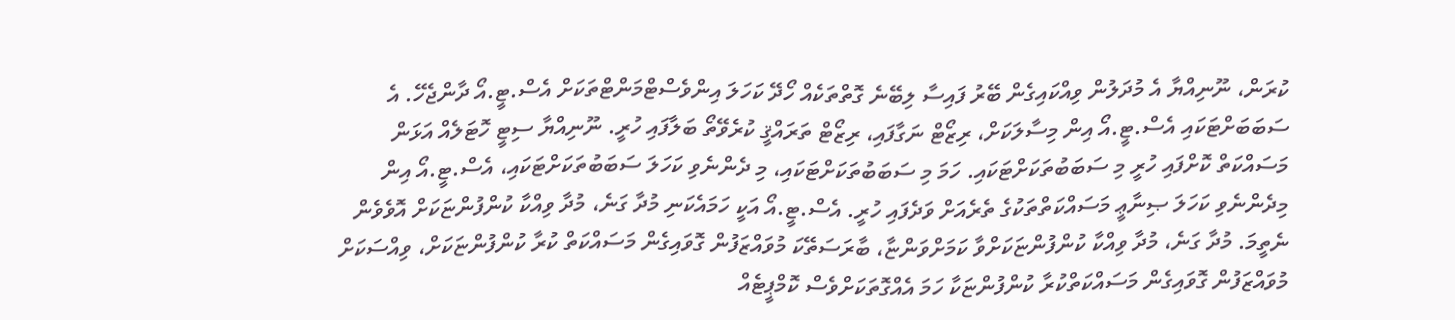ކުރަން، ނޫނިއްޔާ އެ މުދަލުން ވިއްކައިގެން ބޭރު ފައިސާ ލިބޭނެ ގޮތްތަކެއް ހޯދޭ ކަހަލަ އިންވެސްޓްމަންޓްތަކަށް އެސް.ޓީ.އޯ ދާންޖެހޭ. އެ ސަބަބަށްޓަކައި އެސް.ޓީ.އޯ އިން މިސާލަކަށް، ރިޒޯޓް ނަގާފައި، ރިޒޯޓް ތަރައްޤީ ކުރެވޭތޯ ބަލާފައި ހުރީ. ނޫނިއްޔާ ސިޓީ ހޮޓަލެއް އަޅަން މަސައްކަތް ކޮށްފައި ހުރީ މި ސަބަބުތަކަށްޓަކައި. ހަމަ މި ސަބަބުތަކަށްޓަކައި، މި ދެންނެވި ކަހަލަ ސަބަބުތަކަށްޓަކައި، އެސް.ޓީ.އޯ އިން މިދެންނެވި ކަހަލަ ޞިނާޢީ މަސައްކަތްތަކުގެ ތެރެއަށް ވަދެފައި ހުރީ. އެސް.ޓީ.އޯ އަކީ ހަމައެކަނި މުދާ ގަނެ، މުދާ ވިއްކާ ކުންފުންޏަކަށް އޮވެވެން ނެތީމަ. މުދާ ގަނެ، މުދާ ވިއްކާ ކުންފުންޏަކަށްވާ ކަމަށްވަންޏާ، ބާރަސަތޭކަ މުވައްޒަފުން ގޮވައިގެން މަސައްކަތް ކުރާ ކުންފުންޏަކަށް، ވިއްސަކަށް މުވައްޒަފުން ގޮވައިގެން މަސައްކަތްކުރާ ކުންފުންޏަކާ ހަމަ އެއްގޮތަކަށްވެސް ކޮމްޕީޓެއް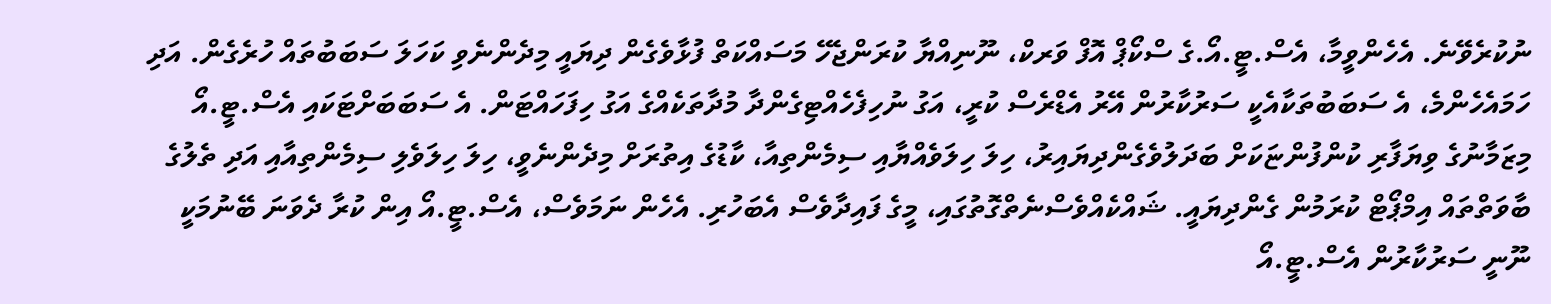ނުކުރެވޭނެ. އެހެންވީމާ، އެސް.ޓީ.އޯ.ގެ ސްކޯޕް އޮފް ވަރކް، ނޫނިއްޔާ ކުރަންޖެހޭ މަސައްކަތް ފުޅާވެގެން ދިޔައީ މިދެންނެވި ކަހަލަ ސަބަބުތައް ހުރެގެން. އަދި ހަމައެހެންމެ، އެ ސަބަބުތަކާއެކީ ސަރުކާރުން އޭރު އެޑްރެސް ކުރީ، އަގު ނުހިފެހެއްޓިގެންދާ މުދާތަކެއްގެ އަގު ހިފަހައްޓަން. އެ ސަބަބަށްޓަކައި އެސް.ޓީ.އޯ މިޒަމާނުގެ ވިޔަފާރި ކުންފުންޏަކަށް ބަދަލުވެގެންދިޔައިރު، ހިލަ ހިލަވެއްޔާއި ސިމެންތިއާ، ކާޑުގެ އިތުރަށް މިދެންނެވީ، ހިލަ ހިލަވެލި ސިމެންތިއާއި އަދި ތެލުގެ ބާވަތްތައް އިމްޕޯޓް ކުރަމުން ގެންދިޔައީ. ޝައްކެއްވެސްނެތްގޮތުގައި، މީގެ ފައިދާވެސް އެބަހުރި. އެހެން ނަމަވެސް، އެސް.ޓީ.އޯ އިން ކުރާ ދެވަނަ ބޭނުމަކީ ނޫނީ ސަރުކާރުން އެސް.ޓީ.އޯ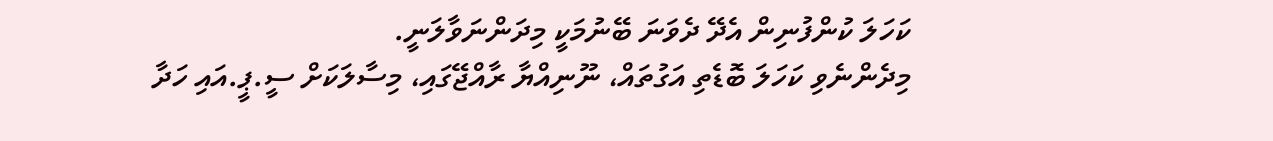ކަހަލަ ކުންފުނިން އެދޭ ދެވަނަ ބޭނުމަކީ މިދަންނަވާލަނީ.
މިދެންނެވި ކަހަލަ ބޮޑެތި އަގުތައް، ނޫނިއްޔާ ރާއްޖޭގައި، މިސާލަކަށް ސީ.ޕީ.އައި ހަދާ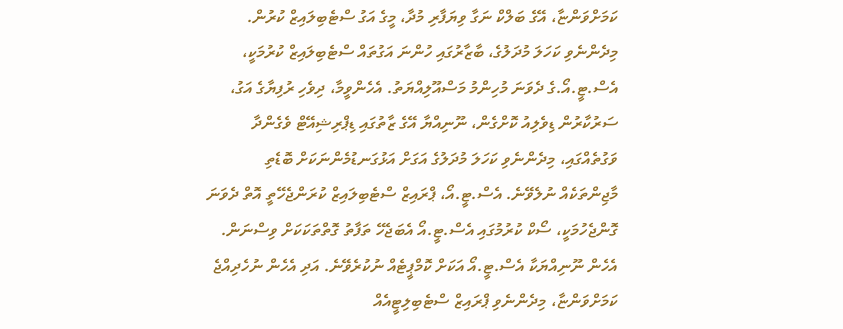ކަމަށްވަންޏާ، އޭގެ ބަލްކް ނަގާ ވިޔަފާރި މުދާ، މީގެ އަގު ސްޓެބިލައިޒް ކުރުން. މިދެންނެވި ކަހަލަ މުދަލުގެ، ބާޒާރުގައި ހުންނަ އަގުތައް ސްޓެބިލައިޒް ކުރުމަކީ، އެސް.ޓީ.އޯ.ގެ ދެވަނަ މުހިންމު މަސްއޫލިއްޔަތު. އެހެންވީމާ، ދިވެހި ރުފިޔާގެ އަގު، ސަރުކާރުން ޑިވެލިއު ކޮށްގެން، ނޫނިއްޔާ އޭގެ ޒާތުގައި ޑިޕްރިޝިއޭޓް ވެގެންދާ ވަގުތެއްގައި، މިދެންނެވި ކަހަލަ މުދަލުގެ އަގަށް އަޅުގަނޑުމެންނަކަށް ބޮޑެތި މާޖިންތަކެއް ނުލެވޭނެ. އެސް.ޓީ.އޯ، ޕްރައިޒް ސްޓެބިލައިޒް ކުރަންޖެހޭތީ އޮތް ދެވަނަ ގޮންޖެހުމަކީ، ސޯކް ކުރުމުގައި އެސް.ޓީ.އޯ އެބަޖެހޭ ތަފާތު ގޮތްތަކަކަށް ވިސްނަން. އެހެން ނޫނިއްޔަކާ އެސް.ޓީ.އޯ އަކަށް ކޮމްޕީޓެއް ނުކުރެވޭނެ. އަދި އެހެން ނުހެދިއްޖެ ކަމަށްވަންޏާ، މިދެންނެވި ޕްރައިޒް ސްޓެބިލިޓީއެއް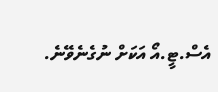އެސް.ޓީ.އޯ އަކަށް ނުގެނެވޭނެ.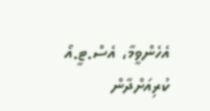އެހެންވީމާ، އެސް.ޓީ.އޯ ކުރިއަށްދާން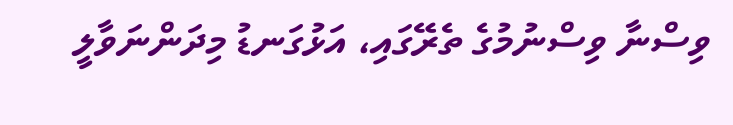ވިސްނާ ވިސްނުމުގެ ތެރޭގައި، އަޅުގަނޑު މިދަންނަވާލީ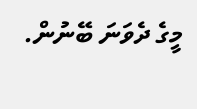މީގެ ދެވަނަ ބޭނުން.